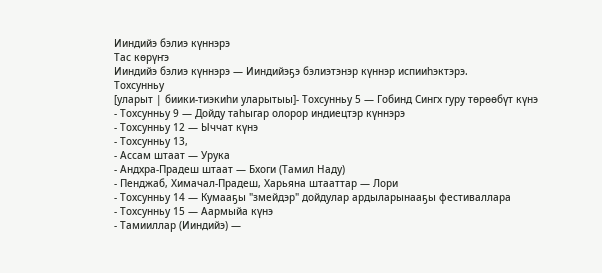Ииндийэ бэлиэ күннэрэ
Тас көрүҥэ
Ииндийэ бэлиэ күннэрэ — Ииндийэҕэ бэлиэтэнэр күннэр испииһэктэрэ.
Тохсунньу
[уларыт | биики-тиэкиһи уларытыы]- Тохсунньу 5 — Гобинд Сингх гуру төрөөбүт күнэ
- Тохсунньу 9 — Дойду таһыгар олорор индиецтэр күннэрэ
- Тохсунньу 12 — Ыччат күнэ
- Тохсунньу 13,
- Ассам штаат — Урука
- Андхра-Прадеш штаат — Бхоги (Тамил Наду)
- Пенджаб, Химачал-Прадеш, Харьяна штааттар — Лори
- Тохсунньу 14 — Кумааҕы "змейдэр" дойдулар ардыларынааҕы фестиваллара
- Тохсунньу 15 — Аармыйа күнэ
- Тамииллар (Ииндийэ) —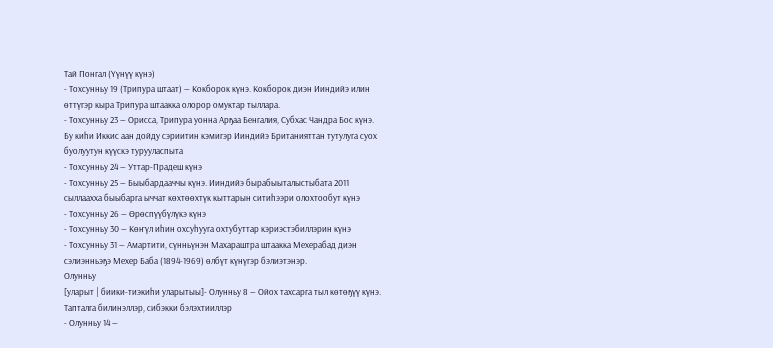Тай Понгал (Үүнүү күнэ)
- Тохсунньу 19 (Трипура штаат) — Кокборок күнэ. Кокборок диэн Ииндийэ илин өттүгэр кыра Трипура штаакка олорор омуктар тыллара.
- Тохсунньу 23 — Орисса, Трипура уонна Арҕаа Бенгалия, Субхас Чандра Бос күнэ. Бу киһи Иккис аан дойду сэриитин кэмигэр Ииндийэ Британияттан тутулуга суох буолуутун күүскэ турууласпыта
- Тохсунньу 24 — Уттар-Прадеш күнэ
- Тохсунньу 25 — Быыбардааччы күнэ. Ииндийэ бырабыыталыстыбата 2011 сыллаахха быыбарга ыччат көхтөөхтүк кыттарын ситиһээри олохтообут күнэ
- Тохсунньу 26 — Өрөспүүбүлүкэ күнэ
- Тохсунньу 30 — Көҥүл иһин охсуһууга охтубуттар кэриэстэбиллэрин күнэ
- Тохсунньу 31 — Амартити, сүнньүнэн Махараштра штаакка Мехерабад диэн сэлиэнньэҕэ Мехер Баба (1894-1969) өлбүт күнүгэр бэлиэтэнэр.
Олунньу
[уларыт | биики-тиэкиһи уларытыы]- Олунньу 8 — Ойох тахсарга тыл көтөҕүү күнэ. Тапталга билинэллэр, сибэкки бэлэхтииллэр
- Олунньу 14 —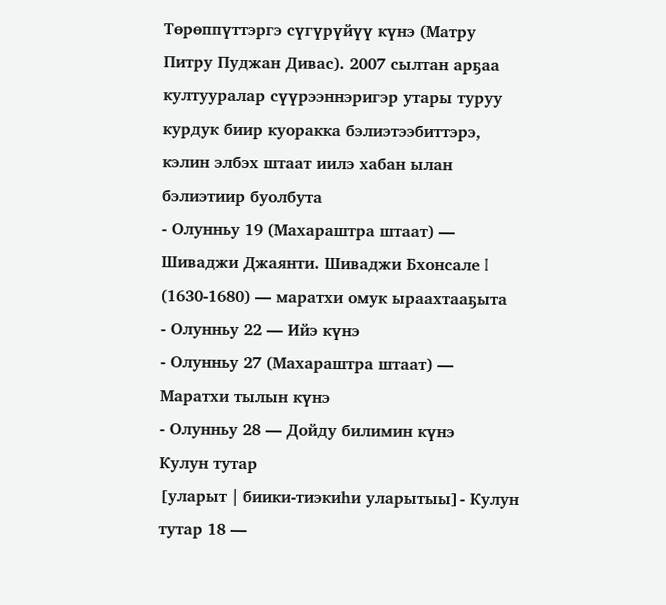Төрөппүттэргэ сүгүрүйүү күнэ (Матру Питру Пуджан Дивас). 2007 сылтан арҕаа култууралар сүүрээннэригэр утары туруу курдук биир куоракка бэлиэтээбиттэрэ, кэлин элбэх штаат иилэ хабан ылан бэлиэтиир буолбута
- Олунньу 19 (Махараштра штаат) — Шиваджи Джаянти. Шиваджи Бхонсале I (1630-1680) — маратхи омук ыраахтааҕыта
- Олунньу 22 — Ийэ күнэ
- Олунньу 27 (Махараштра штаат) — Маратхи тылын күнэ
- Олунньу 28 — Дойду билимин күнэ
Кулун тутар
[уларыт | биики-тиэкиһи уларытыы]- Кулун тутар 18 —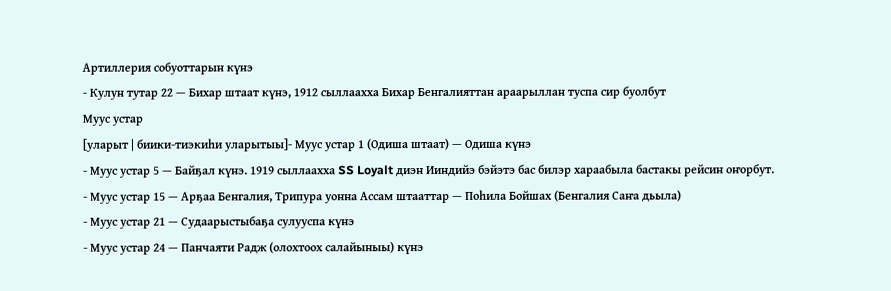Артиллерия собуоттарын күнэ
- Кулун тутар 22 — Бихар штаат күнэ, 1912 сыллаахха Бихар Бенгалияттан араарыллан туспа сир буолбут
Муус устар
[уларыт | биики-тиэкиһи уларытыы]- Муус устар 1 (Одиша штаат) — Одиша күнэ
- Муус устар 5 — Байҕал күнэ. 1919 сыллаахха SS Loyalt диэн Ииндийэ бэйэтэ бас билэр хараабыла бастакы рейсин оҥорбут.
- Муус устар 15 — Арҕаа Бенгалия, Трипура уонна Ассам штааттар — Поһила Бойшах (Бенгалия Саҥа дьыла)
- Муус устар 21 — Судаарыстыбаҕа сулууспа күнэ
- Муус устар 24 — Панчаяти Радж (олохтоох салайыныы) күнэ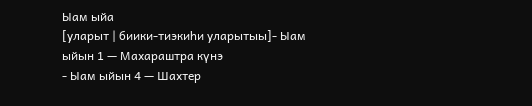Ыам ыйа
[уларыт | биики-тиэкиһи уларытыы]- Ыам ыйын 1 — Махараштра күнэ
- Ыам ыйын 4 — Шахтер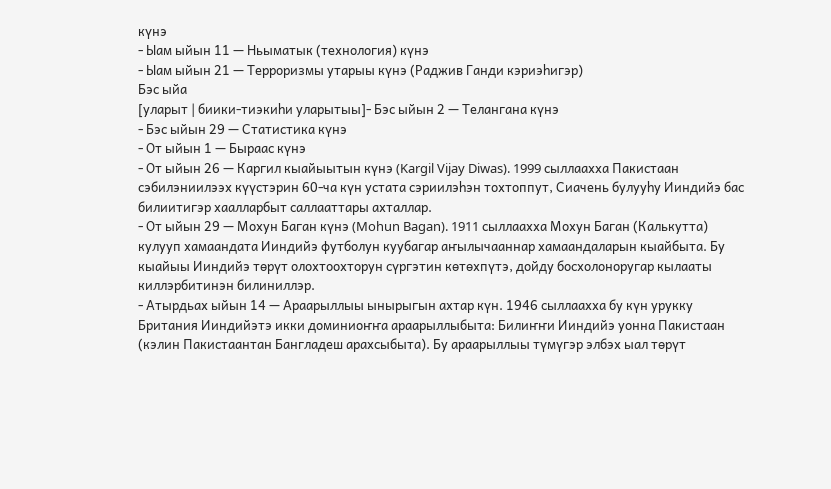күнэ
- Ыам ыйын 11 — Ньыматык (технология) күнэ
- Ыам ыйын 21 — Терроризмы утарыы күнэ (Раджив Ганди кэриэһигэр)
Бэс ыйа
[уларыт | биики-тиэкиһи уларытыы]- Бэс ыйын 2 — Телангана күнэ
- Бэс ыйын 29 — Статистика күнэ
- От ыйын 1 — Быраас күнэ
- От ыйын 26 — Каргил кыайыытын күнэ (Kargil Vijay Diwas). 1999 сыллаахха Пакистаан сэбилэниилээх күүстэрин 60-ча күн устата сэриилэһэн тохтоппут, Сиачень булууһу Ииндийэ бас билиитигэр хаалларбыт саллааттары ахталлар.
- От ыйын 29 — Мохун Баган күнэ (Mohun Bagan). 1911 сыллаахха Мохун Баган (Калькутта) кулууп хамаандата Ииндийэ футболун куубагар аҥылычааннар хамаандаларын кыайбыта. Бу кыайыы Ииндийэ төрүт олохтоохторун сүргэтин көтөхпүтэ, дойду босхолоноругар кылааты киллэрбитинэн билиниллэр.
- Атырдьах ыйын 14 — Араарыллыы ынырыгын ахтар күн. 1946 сыллаахха бу күн урукку Британия Ииндийэтэ икки доминиоҥҥа араарыллыбыта: Билиҥҥи Ииндийэ уонна Пакистаан (кэлин Пакистаантан Бангладеш арахсыбыта). Бу араарыллыы түмүгэр элбэх ыал төрүт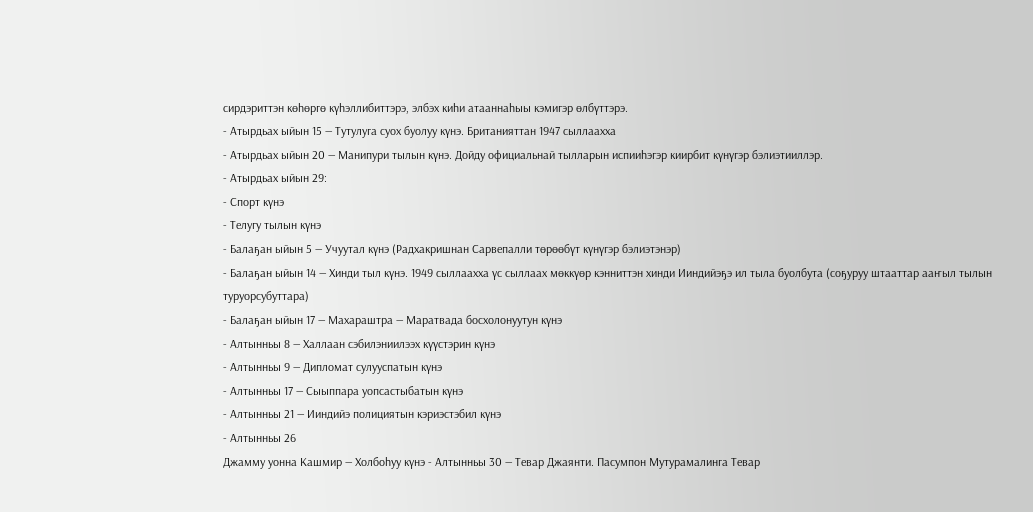сирдэриттэн көһөргө күһэллибиттэрэ, элбэх киһи атааннаһыы кэмигэр өлбүттэрэ.
- Атырдьах ыйын 15 — Тутулуга суох буолуу күнэ. Британияттан 1947 сыллаахха
- Атырдьах ыйын 20 — Манипури тылын күнэ. Дойду официальнай тылларын испииһэгэр киирбит күнүгэр бэлиэтииллэр.
- Атырдьах ыйын 29:
- Спорт күнэ
- Телугу тылын күнэ
- Балаҕан ыйын 5 — Учуутал күнэ (Радхакришнан Сарвепалли төрөөбүт күнүгэр бэлиэтэнэр)
- Балаҕан ыйын 14 — Хинди тыл күнэ. 1949 сыллаахха үс сыллаах мөккүөр кэнниттэн хинди Ииндийэҕэ ил тыла буолбута (соҕуруу штааттар ааҥыл тылын туруорсубуттара)
- Балаҕан ыйын 17 — Махараштра — Маратвада босхолонуутун күнэ
- Алтынньы 8 — Халлаан сэбилэниилээх күүстэрин күнэ
- Алтынньы 9 — Дипломат сулууспатын күнэ
- Алтынньы 17 — Сыыппара уопсастыбатын күнэ
- Алтынньы 21 — Ииндийэ полициятын кэриэстэбил күнэ
- Алтынньы 26
Джамму уонна Кашмир — Холбоһуу күнэ - Алтынньы 30 — Тевар Джаянти. Пасумпон Мутурамалинга Тевар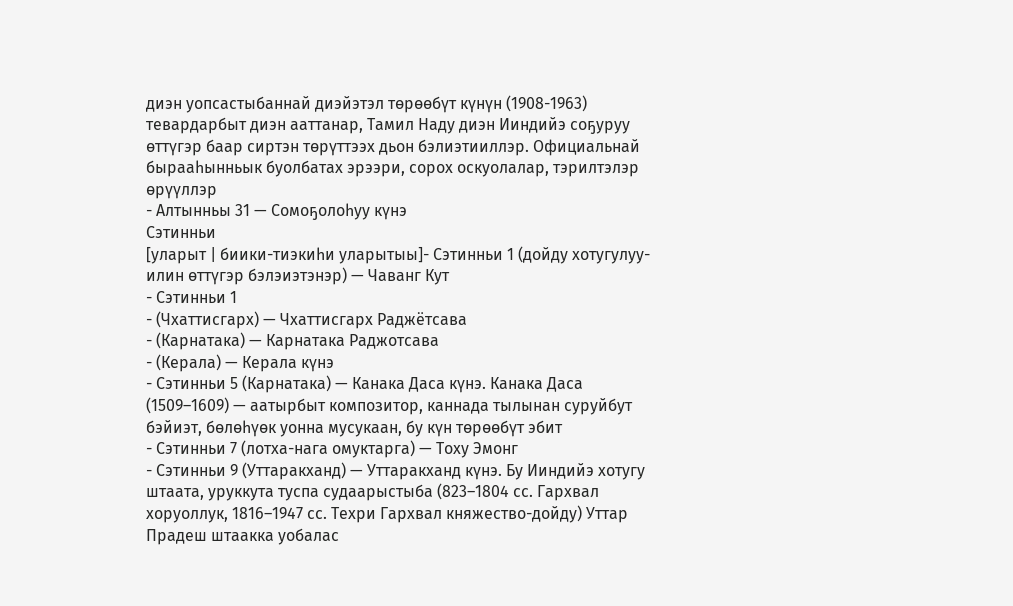диэн уопсастыбаннай диэйэтэл төрөөбүт күнүн (1908-1963) тевардарбыт диэн ааттанар, Тамил Наду диэн Ииндийэ соҕуруу өттүгэр баар сиртэн төрүттээх дьон бэлиэтииллэр. Официальнай бырааһынньык буолбатах эрээри, сорох оскуолалар, тэрилтэлэр өрүүллэр
- Алтынньы 31 — Сомоҕолоһуу күнэ
Сэтинньи
[уларыт | биики-тиэкиһи уларытыы]- Сэтинньи 1 (дойду хотугулуу-илин өттүгэр бэлэиэтэнэр) — Чаванг Кут
- Сэтинньи 1
- (Чхаттисгарх) — Чхаттисгарх Раджётсава
- (Карнатака) — Карнатака Раджотсава
- (Керала) — Керала күнэ
- Сэтинньи 5 (Карнатака) — Канака Даса күнэ. Канака Даса (1509–1609) — аатырбыт композитор, каннада тылынан суруйбут бэйиэт, бөлөһүөк уонна мусукаан, бу күн төрөөбүт эбит
- Сэтинньи 7 (лотха-нага омуктарга) — Тоху Эмонг
- Сэтинньи 9 (Уттаракханд) — Уттаракханд күнэ. Бу Ииндийэ хотугу штаата, уруккута туспа судаарыстыба (823–1804 сс. Гархвал хоруоллук, 1816–1947 сс. Техри Гархвал княжество-дойду) Уттар Прадеш штаакка уобалас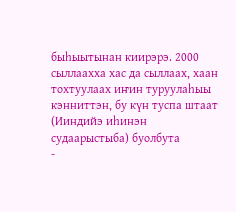быһыытынан киирэрэ. 2000 сыллаахха хас да сыллаах, хаан тохтуулаах иҥин туруулаһыы кэнниттэн, бу күн туспа штаат (Ииндийэ иһинэн судаарыстыба) буолбута
-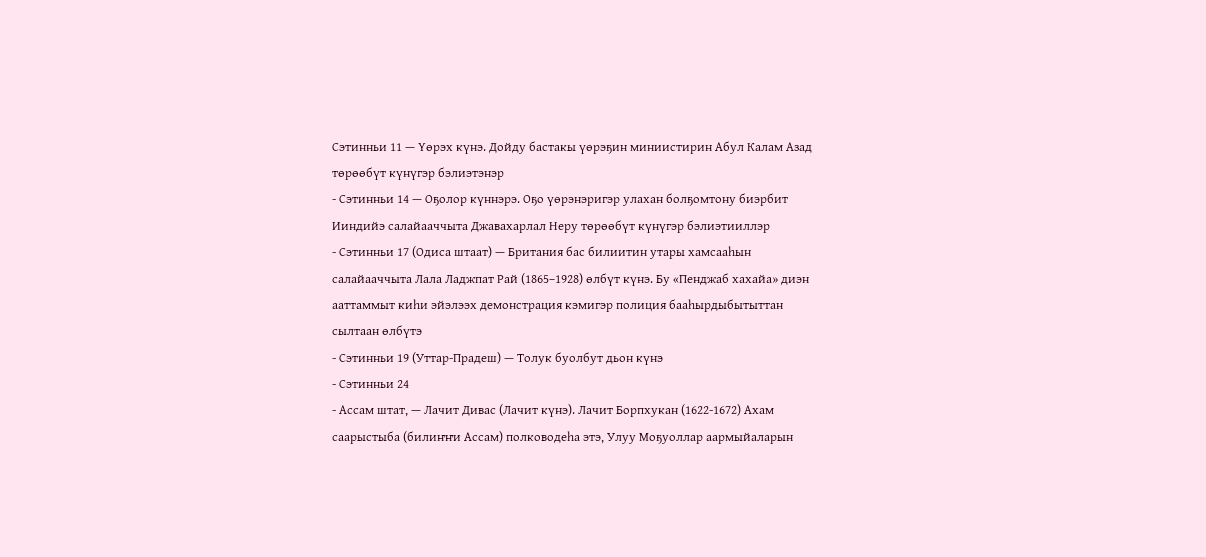Сэтинньи 11 — Үөрэх күнэ. Дойду бастакы үөрэҕин миниистирин Абул Калам Азад төрөөбүт күнүгэр бэлиэтэнэр
- Сэтинньи 14 — Оҕолор күннэрэ. Оҕо үөрэнэригэр улахан болҕомтону биэрбит Ииндийэ салайааччыта Джавахарлал Неру төрөөбүт күнүгэр бэлиэтииллэр
- Сэтинньи 17 (Одиса штаат) — Британия бас билиитин утары хамсааһын салайааччыта Лала Ладжпат Рай (1865–1928) өлбүт күнэ. Бу «Пенджаб хахайа» диэн ааттаммыт киһи эйэлээх демонстрация кэмигэр полиция бааһырдыбытыттан сылтаан өлбүтэ
- Сэтинньи 19 (Уттар-Прадеш) — Толук буолбут дьон күнэ
- Сэтинньи 24
- Ассам штат, — Лачит Дивас (Лачит күнэ). Лачит Борпхукан (1622-1672) Ахам саарыстыба (билиҥҥи Ассам) полководеһа этэ, Улуу Моҕуоллар аармыйаларын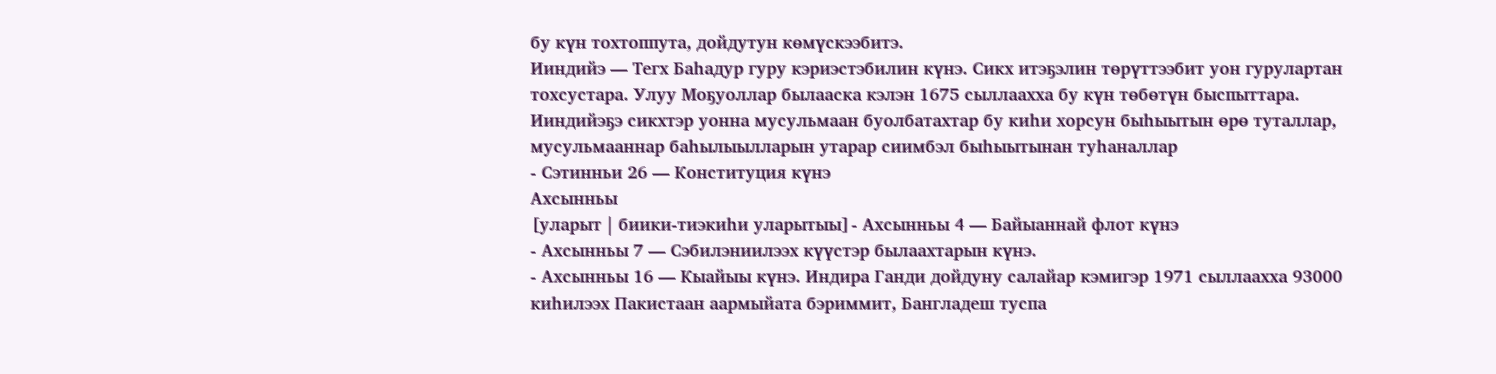бу күн тохтоппута, дойдутун көмүскээбитэ.
Ииндийэ — Тегх Баһадур гуру кэриэстэбилин күнэ. Сикх итэҕэлин төрүттээбит уон гурулартан тохсустара. Улуу Моҕуоллар былааска кэлэн 1675 сыллаахха бу күн төбөтүн быспыттара. Ииндийэҕэ сикхтэр уонна мусульмаан буолбатахтар бу киһи хорсун быһыытын өрө туталлар, мусульмааннар баһылыылларын утарар сиимбэл быһыытынан туһаналлар
- Сэтинньи 26 — Конституция күнэ
Ахсынньы
[уларыт | биики-тиэкиһи уларытыы]- Ахсынньы 4 — Байыаннай флот күнэ
- Ахсынньы 7 — Сэбилэниилээх күүстэр былаахтарын күнэ.
- Ахсынньы 16 — Кыайыы күнэ. Индира Ганди дойдуну салайар кэмигэр 1971 сыллаахха 93000 киһилээх Пакистаан аармыйата бэриммит, Бангладеш туспа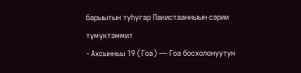барыытын туһугар Пакистаанныын сэрии түмүктэммит
- Ахсынньы 19 (Гоа) — Гоа босхолонуутун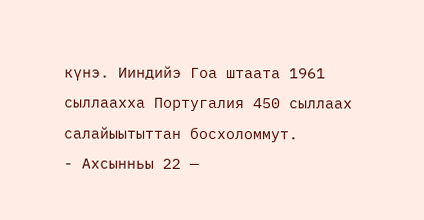күнэ. Ииндийэ Гоа штаата 1961 сыллаахха Португалия 450 сыллаах салайыытыттан босхоломмут.
- Ахсынньы 22 —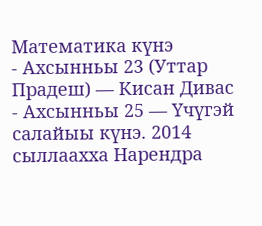Математика күнэ
- Ахсынньы 23 (Уттар Прадеш) — Кисан Дивас
- Ахсынньы 25 — Үчүгэй салайыы күнэ. 2014 сыллаахха Нарендра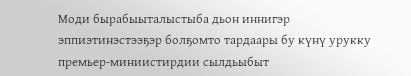Моди бырабыыталыстыба дьон иннигэр эппиэтинэстээҕэр болҕомто тардаары бу күнү урукку премьер-миниистирдии сылдьыбыт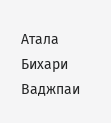Атала Бихари Ваджпаи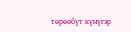төрөөбүт күнүгэр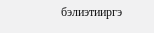бэлиэтииргэ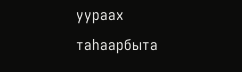уураах таһаарбыта